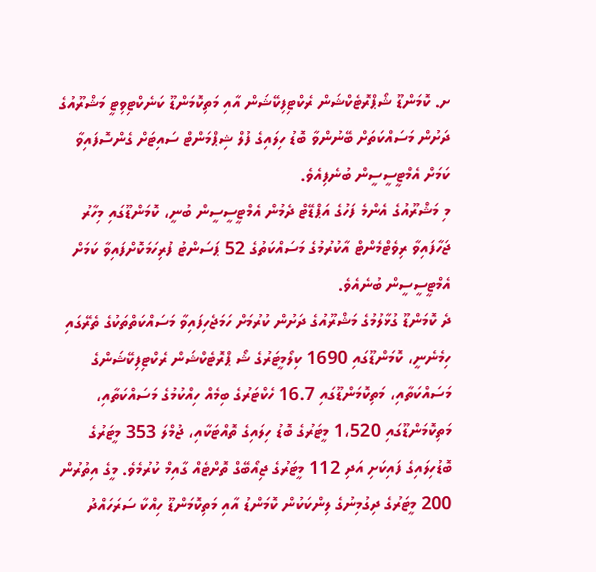ށ. ކޮމަންޑޫ ޝޯޕްރޮޓެކްޝަން ރެކްޓިފިކޭޝަން އާއި މަތިކޮމަންޑޫ ކަނެކްޓިވިޓީ މަޝްރޫއުގެ ދަށުން މަސައްކަތަށް ބޭނުންވާ ބޮޑު ހިލައިގެ ފުލް ޝިޕްމަންޓް ސައިޓަށް ގެންސޮފައިވާ ކަމަށް އެމްޓީސީސީން ބުނެފިއެވެ.
މި މަޝްރޫއުގެ އެންމެ ފަހުގެ އަޕްޑޭޓް ދެމުން އެމްޓީސީސީން ބުނީ، ކޮމަންޑޫގައި މިހާރު ޖަހާފައިވާ ރިވެޓްމެންޓް އާކުރުމުގެ މަސައްކަތުގެ 52 ޕަސަންޓު ފުރިހަމަކޮށްފައިވާ ކަމަށް އެމްޓީސީސީން ބުނެއެވެ.
ދެ ކޮމަންޑޫ ގުޅާލުމުގެ މަޝްރޫއުގެ ދަށުން ކުރުމަށް ހަމަޖެހިފައިވާ މަސައްކަތްތަކުގެ ތެރޭގައި ހިމެނެނީ، ކޮމަންޑޫގައި 1690 ކިލޯމީޓަރުގެ ޝޯ ޕްރޮޓެކްޝަން ރެކްޓިފިކޭޝަންގެ މަސައްކަތާއި، މަތިކޮމަންޑޫގައި 16.7 ހެކްޓަރުގެ ބިމެއް ހިއްކުމުގެ މަސައްކަތާއި، މަތިކޮމަންޑޫގައި 1،520 މީޓަރުގެ ބޮޑު ހިލައިގެ ތޮއްޓަކާއި، ޖުމްލަ 353 މީޓަރުގެ ބޮޑުހިލައިގެ ފައިކަށި އަދި 112 މީޓަރުގެ ޖިއޯބޭގް ތޮށްޓެއް ގާއިމް ކުރުމެވެ. މީގެ އިތުރުން 200 މީޓަރުގެ ދިގުމިނުގެ ލިންކަކުން ކޮމަންޑު އާއި މަތިކޮމަންޑޫ ހިއްކާ ސަރަހައްދު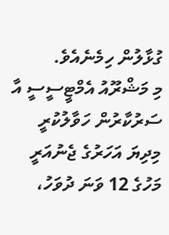ގުޅާލުން ހިމެނެއެވެ.
މި މަޝްރޫއު އެމްޓީސީސީ އާ ސަރުކާރުން ހަވާލުކުރީ މިދިޔަ އަހަރުގެ ޖެނުއަރީ މަހުގެ 12 ވަނަ ދުވަހު،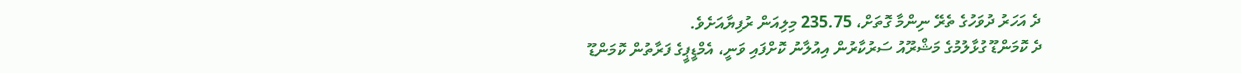ދެ އަހަރު ދުވަހުގެ ތެރޭ ނިންމާ ގޮތަށް، 235.75 މިލިއަން ރުފިޔާއަށެވެ.
ދެ ކޮމަންޑޫ ގުޅާލުމުގެ މަޝްރޫއު ސަރުކާރުން އިއުލާނު ކޮށްފައި ވަނީ، އެމްޑީޕީގެ ފަރާތުން ކޮމަންޑޫ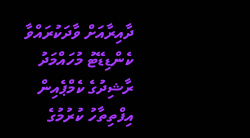ދާއިރާއަށް ވާދަކުރައްވާ ކެންޑިޑޭޓު މުހައްމަދު ރާޝިދުގެ ކެމްޕެއިން އިފްތިތާހު ކުރުމުގެ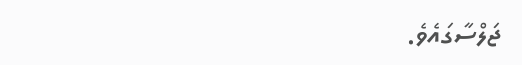ޖަލްސާގައެވެ.